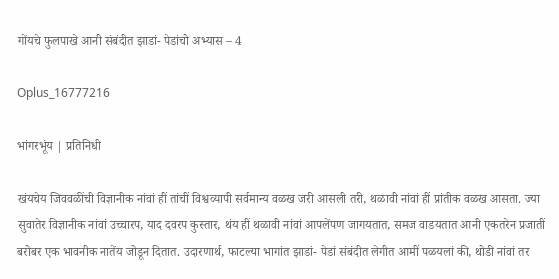गोंयचे फुलपाखे आनी संबंदीत झाडां- पेडांचो अभ्यास – 4

Oplus_16777216

भांगरभूंय | प्रतिनिधी

खंयचेय जिववळींची विज्ञानीक नांवां हीं तांचीं विश्वव्यापी सर्वमान्य वळख जरी आसली तरी, थळावी नांवां हीं प्रांतीक वळख आसता. ज्या सुवातेर विज्ञानीक नांवां उच्चारप, याद दवरप कुस्तार, थंय हीं थळावी नांवां आपलेंपण जागयतात, समज वाडयतात आनी एकतरेन प्रजातीं बरोबर एक भावनीक नातेंय जोडून दितात. उदारणार्थ, फाटल्या भागांत झाडां- पेडां संबंदीत लेगीत आमीं पळयलां की, थोडी नांवां तर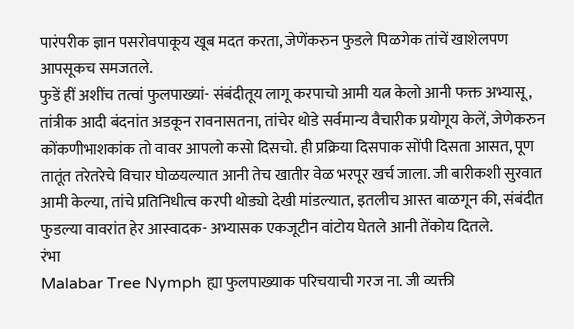पारंपरीक ज्ञान पसरोवपाकूय खूब मदत करता, जेणेंकरुन फुडले पिळगेक तांचें खाशेलपण आपसूकच समजतले.
फुडें हीं अशींच तत्वां फुलपाख्यां- संबंदीतूय लागू करपाचो आमी यत्न केलो आनी फक्त अभ्यासू, तांत्रीक आदी बंदनांत अडकून रावनासतना, तांचेर थोडे सर्वमान्य वैचारीक प्रयोगूय केलें, जेणेकरुन कोंकणीभाशकांक तो वावर आपलो कसो दिसचो. ही प्रक्रिया दिसपाक सोंपी दिसता आसत, पूण तातूंत तरेतरेचे विचार घोळयल्यात आनी तेच खातीर वेळ भरपूर खर्च जाला. जी बारीकशी सुरवात आमी केल्या, तांचे प्रतिनिधीत्व करपी थोड्यो देखी मांडल्यात, इतलीच आस्त बाळगून की, संबंदीत फुडल्या वावरांत हेर आस्वादक- अभ्यासक एकजूटीन वांटोय घेतले आनी तेंकोय दितले.
रंभा
Malabar Tree Nymph ह्या फुलपाख्याक परिचयाची गरज ना. जी व्यक्ती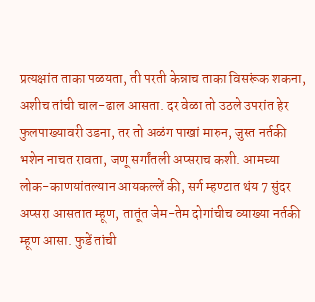प्रत्यक्षांत ताका पळयता, ती परती केन्नाच ताका विसरूंक शकना, अशीच तांची चाल-ढाल आसता. दर वेळा तो उठले उपरांत हेर फुलपाख्यावरी उडना, तर तो अळंग पाखां मारुन, जुस्त नर्तकी भशेन नाचत रावता, जणू सर्गांतली अप्सराच कशी. आमच्या लोक-काणयांतल्यान आयकल्लें की, सर्ग म्हण्टात थंय 7 सुंदर अप्सरा आसतात म्हूण, तातूंत जेम-तेम दोगांचीच व्याख्या नर्तकी म्हूण आसा. फुडें तांची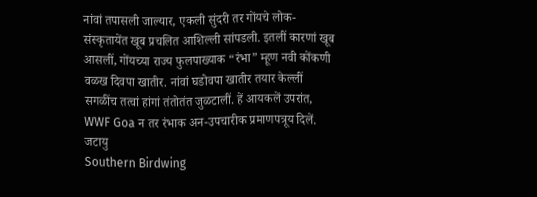नांवां तपासली जाल्यार, एकली सुंदरी तर गोंयचे लोक-संस्कृतायेंत खूब प्रचलित आशिल्ली सांपडली. इतलीं कारणां खूब आसलीं, गोंयच्या राज्य फुलपाख्याक “रंभा” म्हूण नवी कोंकणी वळख दिवपा खातीर. नांवां घडोवपा खातीर तयार केल्लीं सगळींच तत्वां हांगां तंतोतंत जुळटालीं. हें आयकलें उपरांत, WWF Goa न तर रंभाक अन-उपचारीक प्रमाणपत्रूय दिलें.
जटायु
Southern Birdwing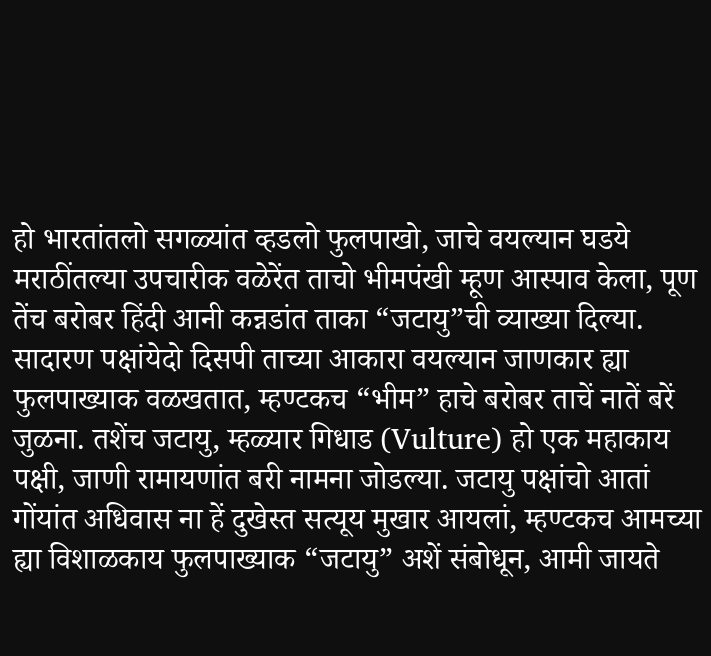हो भारतांतलो सगळ्यांत व्हडलो फुलपाखो, जाचे वयल्यान घडये मराठींतल्या उपचारीक वळेरेंत ताचो भीमपंखी म्हूण आस्पाव केला, पूण तेंच बरोबर हिंदी आनी कन्नडांत ताका “जटायु”ची व्याख्या दिल्या. सादारण पक्षांयेदो दिसपी ताच्या आकारा वयल्यान जाणकार ह्या फुलपाख्याक वळखतात, म्हण्टकच “भीम” हाचे बरोबर ताचें नातें बरें जुळना. तशेंच जटायु, म्हळ्यार गिधाड (Vulture) हो एक महाकाय पक्षी, जाणी रामायणांत बरी नामना जोडल्या. जटायु पक्षांचो आतां गोंयांत अधिवास ना हें दुखेस्त सत्यूय मुखार आयलां, म्हण्टकच आमच्या ह्या विशाळकाय फुलपाख्याक “जटायु” अशें संबोधून, आमी जायते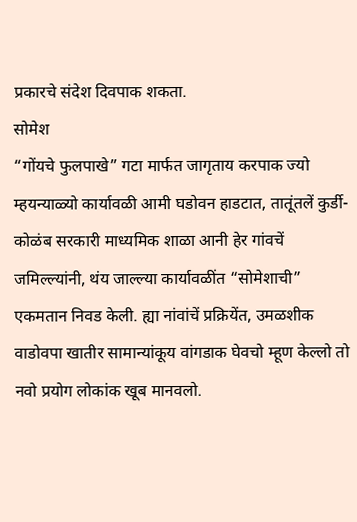प्रकारचे संदेश दिवपाक शकता.
सोमेश
“गोंयचे फुलपाखे” गटा मार्फत जागृताय करपाक ज्यो म्हयन्याळ्यो कार्यावळी आमी घडोवन हाडटात, तातूंतलें कुर्डी- कोळंब सरकारी माध्यमिक शाळा आनी हेर गांवचें जमिल्ल्यांनी, थंय जाल्ल्या कार्यावळींत “सोमेशाची” एकमतान निवड केली. ह्या नांवांचें प्रक्रियेंत, उमळशीक वाडोवपा खातीर सामान्यांकूय वांगडाक घेवचो म्हूण केल्लो तो नवो प्रयोग लोकांक खूब मानवलो.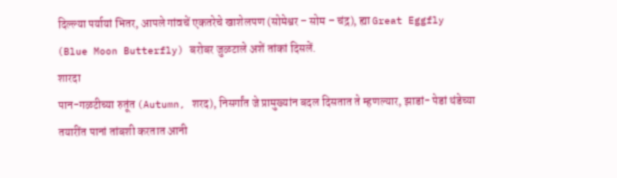दिल्ल्या पर्यायां भितर, आपले गांवचें एकतरेचे खाशेलपण (सोमेश्वर – सोम – चंद्र), ह्या Great Eggfly (Blue Moon Butterfly) बरोबर जुळटाले अशें तांकां दिसलें.
शारदा
पान-गळटीच्या रुतूंत (Autumn, शरद), निसर्गांत जे प्रामुख्यांन बदल दिसतात ते म्हणल्यार, झाडां- पेडां थंडेच्या तयारींत पानां तांबशी करतात आनी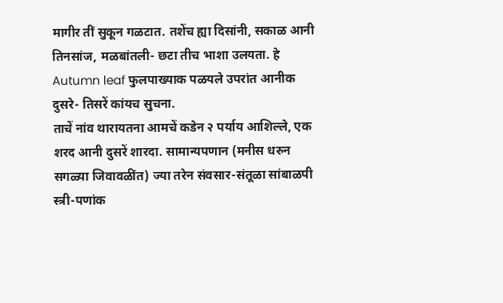मागीर तीं सुकून गळटात. तशेंच ह्या दिसांनी, सकाळ आनी तिनसांज, मळबांतली- छटा तीच भाशा उलयता. हे Autumn leaf फुलपाख्याक पळयले उपरांत आनीक दुसरे- तिसरें कांयच सुचना.
ताचें नांव थारायतना आमचें कडेन २ पर्याय आशिल्ले, एक शरद आनी दुसरें शारदा. सामान्यपणान (मनीस धरुन सगळ्या जिवावळींत) ज्या तरेन संवसार-संतूळा सांबाळपी स्त्री-पणांक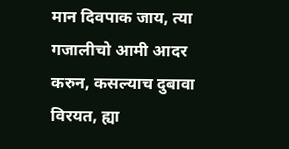मान दिवपाक जाय, त्या गजालीचो आमी आदर करुन, कसल्याच दुबावा विरयत, ह्या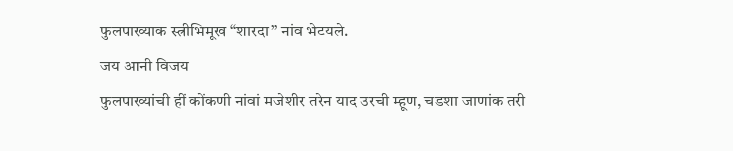फुलपाख्याक स्त्रीभिमूख “शारदा” नांव भेटयले.
जय आनी विजय
फुलपाख्यांची हीं कोंकणी नांवां मजेशीर तरेन याद उरची म्हूण, चडशा जाणांक तरी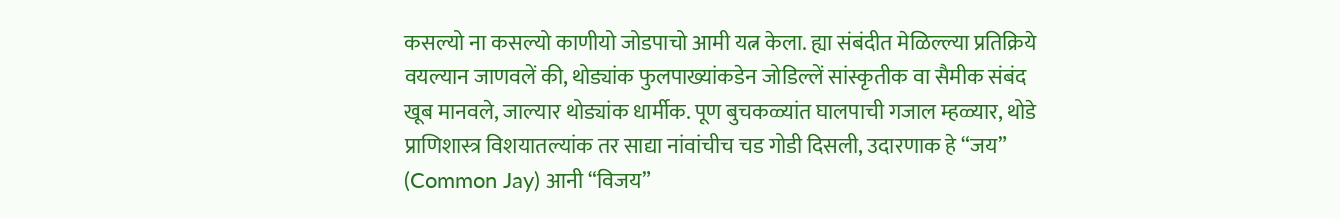कसल्यो ना कसल्यो काणीयो जोडपाचो आमी यत्न केला. ह्या संबंदीत मेळिल्ल्या प्रतिक्रिये वयल्यान जाणवलें की, थोड्यांक फुलपाख्यांकडेन जोडिल्लें सांस्कृतीक वा सैमीक संबंद खूब मानवले, जाल्यार थोड्यांक धार्मीक. पूण बुचकळ्यांत घालपाची गजाल म्हळ्यार, थोडे प्राणिशास्त्र विशयातल्यांक तर साद्या नांवांचीच चड गोडी दिसली, उदारणाक हे “जय” (Common Jay) आनी “विजय”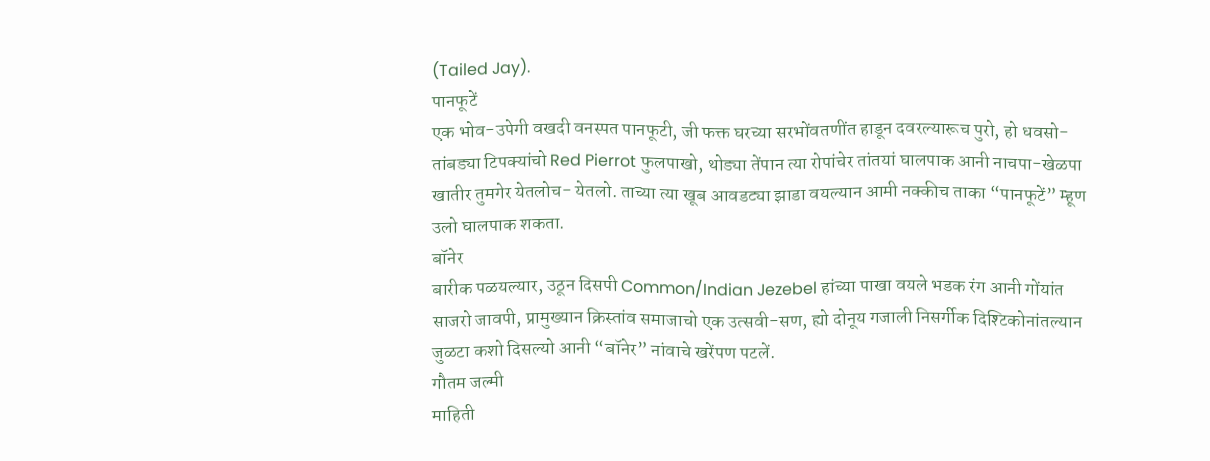(Tailed Jay).
पानफूटें
एक भोव-उपेगी वखदी वनस्पत पानफूटी, जी फक्त घरच्या सरभोंवतणींत हाडून दवरल्यारूच पुरो, हो धवसो-तांबड्या टिपक्यांचो Red Pierrot फुलपाखो, थोड्या तेंपान त्या रोपांचेर तांतयां घालपाक आनी नाचपा-खेळपा खातीर तुमगेर येतलोच- येतलो. ताच्या त्या खूब आवडट्या झाडा वयल्यान आमी नक्कीच ताका “पानफूटें” म्हूण उलो घालपाक शकता.
बॉनेर
बारीक पळयल्यार, उठून दिसपी Common/Indian Jezebel हांच्या पाखा वयले भडक रंग आनी गोंयांत साजरो जावपी, प्रामुख्यान क्रिस्तांव समाजाचो एक उत्सवी-सण, ह्यो दोनूय गजाली निसर्गीक दिश्टिकोनांतल्यान जुळटा कशो दिसल्यो आनी “बॉनेर” नांवाचे खरेंपण पटलें.
गौतम जल्मी
माहिती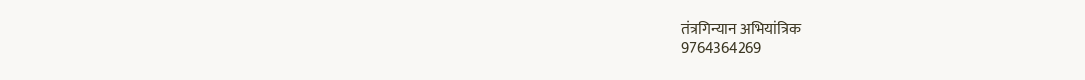तंत्रगिन्यान अभियांत्रिक
9764364269